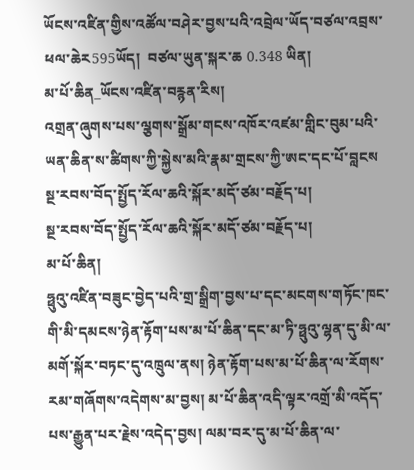ཡོངས་འཛིན་གྱིས་འཚོལ་བཤེར་བྱས་པའི་འབྲེལ་ཡོད་བཙལ་འབྲས་ཕལ་ཆེར595ཡོད།  བཙལ་ཡུན་སྐར་ཆ 0.348 ཡིན།
མ་པོ་ཆིན_ཡོངས་འཛིན་བརྙན་རིས།
འགྲན་ཞུགས་པས་ལྕགས་སྒྲོམ་གངས་འཁོར་འཛམ་གླིང་བུམ་པའི་ཡན་ཆིན་ས་ཚིགས་ཀྱི་སྐྱེས་མའི་རྣམ་གྲངས་ཀྱི་ཨང་དང་པོ་བླངས
སྔ་རབས་བོད་སྤྱོད་རོལ་ཆའི་སྐོར་མདོ་ཙམ་བརྗོད་པ།
སྔ་རབས་བོད་སྤྱོད་རོལ་ཆའི་སྐོར་མདོ་ཙམ་བརྗོད་པ།
མ་པོ་ཆིན།
ཧྥུའུ་འཛིན་བཟུང་བྱེད་པའི་གྲ་སྒྲིག་བྱས་པ་དང་མངགས་གཏོང་ཁང་གི་མི་དམངས་ཉེན་རྟོག་པས་མ་པོ་ཆིན་དང་མ་ཏི་ཧྥུའུ་ལྷན་དུ་མི་ལ་མགོ་སྐོར་བཏང་དུ་འཁྲུལ་ནས། ཉེན་རྟོག་པས་མ་པོ་ཆིན་ལ་རོགས་རམ་གཞོགས་འདེགས་མ་བྱས། མ་པོ་ཆིན་འདི་ལྟར་འགྲོ་མི་འདོད་པས་རྒྱུན་པར་རྗེས་འདེད་བྱས། ལམ་བར་དུ་མ་པོ་ཆིན་ལ་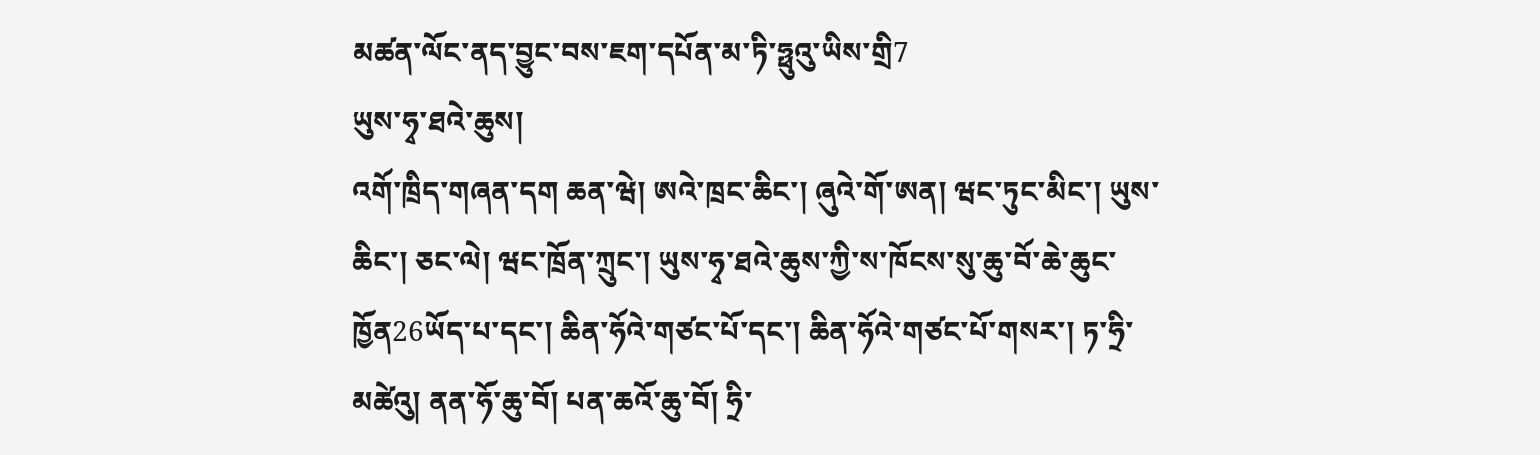མཚན་ལོང་ནད་བྱུང་བས་ཇག་དཔོན་མ་ཏི་ཧྥུའུ་ཡིས་གྲི7
ཡུས་ཧྭ་ཐའེ་ཆུས།
འགོ་ཁྲིད་གཞན་དག ཆན་ཝེ། ཨའེ་ཁྲང་ཆིང་། ཞུའེ་གོ་ཨན། ཝང་ཏུང་མིང་། ཡུས་ཆིང་། ཅང་ལེ། ཝང་ཁྲོན་ཀྲུང་། ཡུས་ཧྭ་ཐའེ་ཆུས་ཀྱི་ས་ཁོངས་སུ་ཆུ་བོ་ཆེ་ཆུང་ཁྱོན26ཡོད་པ་དང་། ཆིན་ཧོའེ་གཙང་པོ་དང་། ཆིན་ཧོའེ་གཙང་པོ་གསར་། ཏ་ཧྲི་མཚེའུ། ནན་ཧོ་ཆུ་བོ། པན་ཆའོ་ཆུ་བོ། ཧྲི་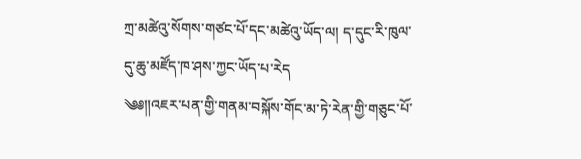ཀྲ་མཚེའུ་སོགས་གཙང་པོ་དང་མཚེའུ་ཡོད་ལ། ད་དུང་རི་ཁུལ་དུ་ཆུ་མཛོད་ཁ་ཤས་ཀྱང་ཡོད་པ་རེད
༄༅༎འཇར་པན་གྱི་གནམ་བསྐོས་གོང་མ་ཏེ་རེན་གྱི་གཅུང་པོ་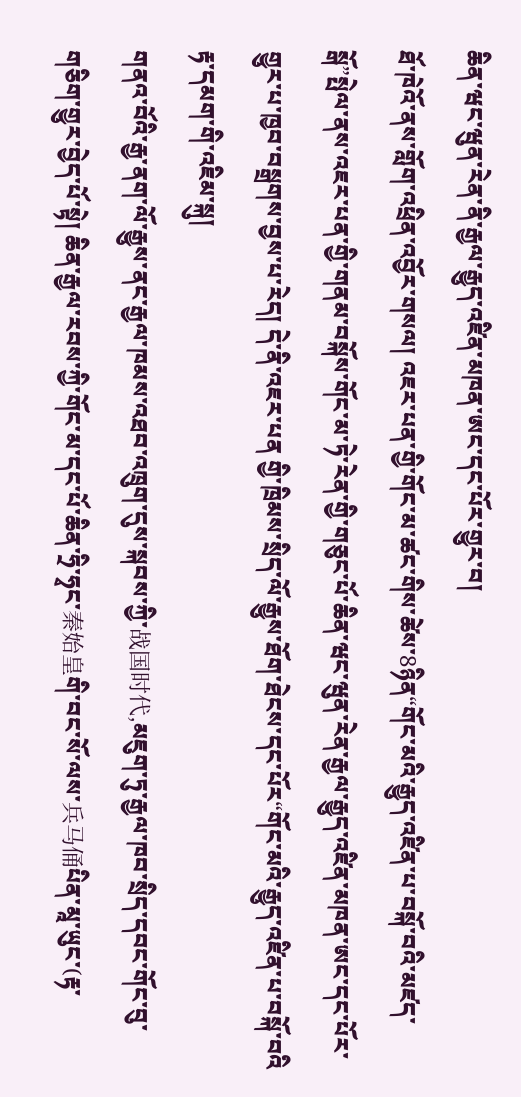ཆིན་ཝང་ཝུན་རེན་ནི་རྒྱལ་རྒྱུད་འཛིན་མཁན་ཨང་དང་པོར་གྱུར་བ།
ཐོ་ཁེའོ་ནས་གློག་འཕྲིན་འབྱོར་གསལ། འཇར་པན་གྱི་གོང་མ་ཚང་གིས་ཚེས་8ཉིན“གོང་མའི་རྒྱུད་འཛིན་པ་བསྐོ་བའི་མཛད་སྒོ”སྤེལ་ནས་འཇར་པན་གྱི་གནམ་བསྐོས་གོང་མ་ཏེ་རེན་གྱི་གཅུང་པོ་ཆིན་ཝང་ཝུན་རེན་རྒྱལ་རྒྱུད་འཛིན་མཁན་ཨང་དང་པོར་གྱུར་པ་ཁྱབ་བསྒྲགས་བྱས་པ་རེད། དེ་ནི་འཇར་པན གྱི་ཁྲིམས་སྲིད་ལོ་རྒྱུས་ཐོག་ཐེངས་དང་པོར“གོང་མའི་རྒྱུད་འཛིན་པ་བསྐོ་བའི
རྟ་དམག་གི་འཇིམ་སྐུ།
གནའ་བོའི་རྒྱ་ནག་ལོ་རྒྱུས་ནང་རྒྱལ་ཁམས་འཐབ་འཁྲུག་དུས་སྐབས་ཀྱི་战国时代,མཇུག་ཏུ་རྒྱལ་ཁབ་སྲིད་དབང་གོང་བུ་གཅིག་གྱུར་བྱེད་པོ་སྟེ། ཆིན་རྒྱལ་རབས་ཀྱི་གོང་མ་དང་པོ་ཆིན་ཧྲི་ཧྭང་秦始皇གི་བང་སོ་ལས་兵马俑པིན་མཱ་ཡུང་(རྟ་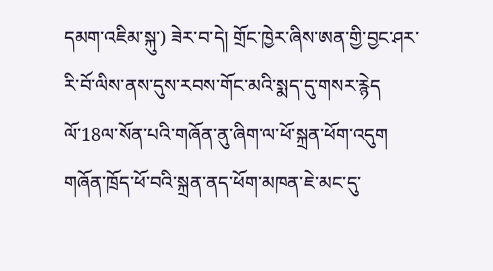དམག་འཇིམ་སྐུ་) ཟེར་བ་དེ། གྲོང་ཁྱེར་ཞིས་ཨན་གྱི་བྱང་ཤར་རི་བོ་ལིས་ནས་དུས་རབས་གོང་མའི་སྨད་དུ་གསར་རྙེད
ལོ་18ལ་སོན་པའི་གཞོན་ནུ་ཞིག་ལ་ཕོ་སྐྲན་ཕོག་འདུག
གཞོན་ཁྲོད་ཕོ་བའི་སྐྲན་ནད་ཕོག་མཁན་ཇེ་མང་དུ་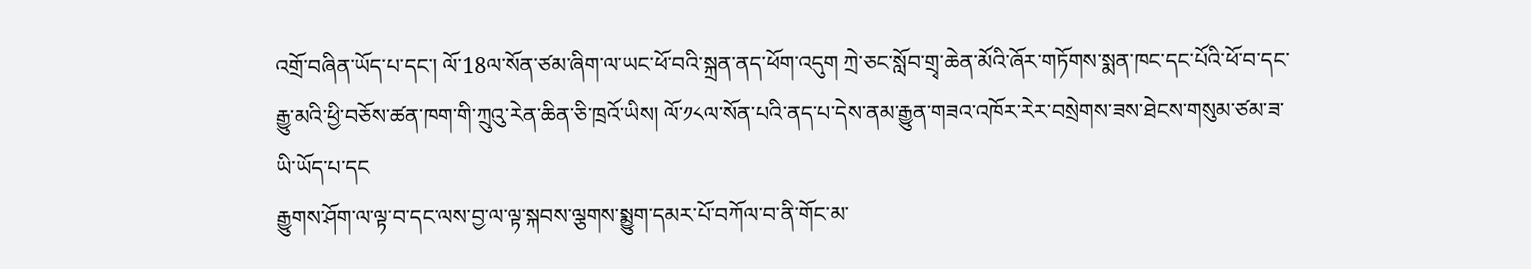འགྲོ་བཞིན་ཡོད་པ་དང་། ལོ་18ལ་སོན་ཙམ་ཞིག་ལ་ཡང་ཕོ་བའི་སྐྲན་ནད་ཕོག་འདུག ཀྲེ་ཅང་སློབ་གྲྭ་ཆེན་མོའི་ཞོར་གཏོགས་སྨན་ཁང་དང་པོའི་ཕོ་བ་དང་རྒྱུ་མའི་ཕྱི་བཅོས་ཚན་ཁག་གི་ཀྲུའུ་རེན་ཆིན་ཅི་ཁྲའོ་ཡིས། ལོ་༡༨ལ་སོན་པའི་ནད་པ་དེས་ནམ་རྒྱུན་གཟའ་འཁོར་རེར་བསྲེགས་ཟས་ཐེངས་གསུམ་ཙམ་ཟ་ཡི་ཡོད་པ་དང
རྒྱུགས་ཤོག་ལ་ལྟ་བ་དང་ལས་བྱ་ལ་ལྟ་སྐབས་ལྕགས་སྨྱུག་དམར་པོ་བཀོལ་བ་ནི་གོང་མ་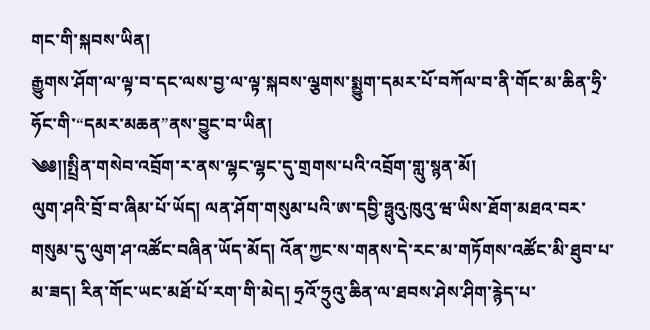གང་གི་སྐབས་ཡིན།
རྒྱུགས་ཤོག་ལ་ལྟ་བ་དང་ལས་བྱ་ལ་ལྟ་སྐབས་ལྕགས་སྨྱུག་དམར་པོ་བཀོལ་བ་ནི་གོང་མ་ཆིན་ཧྲི་ཧོང་གི་“དམར་མཆན”ནས་བྱུང་བ་ཡིན།
༄༅།།སྤྲིན་གསེབ་འབྲོག་ར་ནས་ལྷང་ལྷང་དུ་གྲགས་པའི་འབྲོག་གླུ་སྙན་མོ།
ལུག་ཤའི་བྲོ་བ་ཞིམ་པོ་ཡོད། ལན་ཤོག་གསུམ་པའི་ཨ་དབྱི་ཧྥུའུ·ཁུའུ་ཝ་ཡིས་ཐོག་མཐའ་བར་གསུམ་དུ་ལུག་ཤ་འཚོང་བཞིན་ཡོད་མོད། འོན་ཀྱང་ས་གནས་དེ་རང་མ་གཏོགས་འཚོང་མི་ཐུབ་པ་མ་ཟད། རིན་གོང་ཡང་མཐོ་པོ་རག་གི་མེད། ཧྲའོ་ཧྲུའུ་ཆིན་ལ་ཐབས་ཤེས་ཤིག་རྙེད་པ་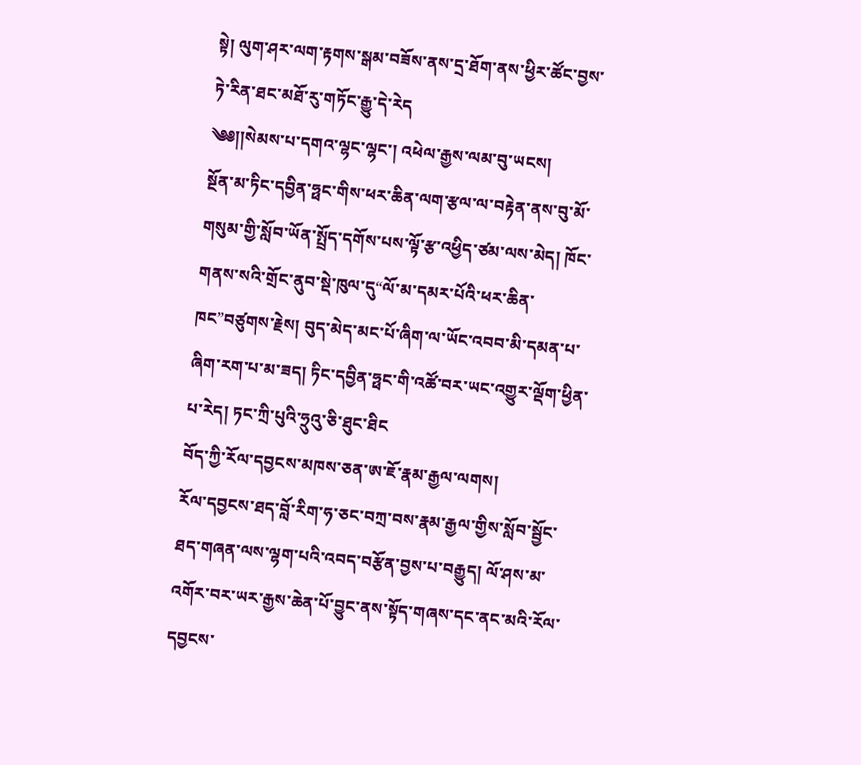སྟེ། ལུག་ཤར་ལག་རྟགས་སྒམ་བཟོས་ནས་དྲ་ཐོག་ནས་ཕྱིར་ཚོང་བྱས་ཏེ་རིན་ཐང་མཐོ་རུ་གཏོང་རྒྱུ་དེ་རེད
༄༅།།སེམས་པ་དགའ་ལྷང་ལྷང་། འཕེལ་རྒྱས་ལམ་བུ་ཡངས།
སྔོན་མ་ཏིང་དབྱིན་ཧྥང་གིས་ཕར་ཆིན་ལག་རྩལ་ལ་བརྟེན་ནས་བུ་མོ་གསུམ་གྱི་སློབ་ཡོན་སྤྲོད་དགོས་པས་ལྟོ་རྩ་འཕྱིད་ཙམ་ལས་མེད། ཁོང་གནས་སའི་གྲོང་ནུབ་སྡེ་ཁུལ་དུ“ལོ་མ་དམར་པོའི་ཕར་ཆིན་ཁང”བཙུགས་རྗེས། བུད་མེད་མང་པོ་ཞིག་ལ་ཡོང་འབབ་མི་དམན་པ་ཞིག་རག་པ་མ་ཟད། ཏིང་དབྱིན་ཧྥང་གི་འཚོ་བར་ཡང་འགྱུར་ལྡོག་ཕྱིན་པ་རེད། ཏང་ཀྲི་པུའི་ཧྲུའུ་ཅི་ཐུང་ཐིང
བོད་ཀྱི་རོལ་དབྱངས་མཁས་ཅན་ཨ་ཇོ་རྣམ་རྒྱལ་ལགས།
རོལ་དབྱངས་ཐད་བློ་རིག་ཧ་ཅང་བཀྲ་བས་རྣམ་རྒྱལ་གྱིས་སློབ་སྦྱོང་ཐད་གཞན་ལས་ལྷག་པའི་འབད་བརྩོན་བྱས་པ་བརྒྱུད། ལོ་ཤས་མ་འགོར་བར་ཡར་རྒྱས་ཆེན་པོ་བྱུང་ནས་སྟོད་གཞས་དང་ནང་མའི་རོལ་དབྱངས་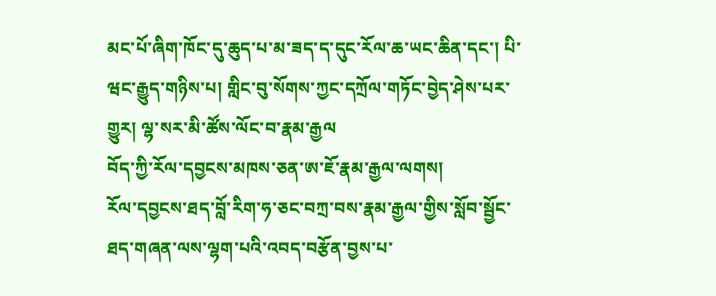མང་པོ་ཞིག་ཁོང་དུ་ཆུད་པ་མ་ཟད་ད་དུང་རོལ་ཆ་ཡང་ཆིན་དང་། པི་ཝང་རྒྱུད་གཉིས་པ། གླིང་བུ་སོགས་ཀྱང་དཀྲོལ་གཏོང་བྱེད་ཤེས་པར་གྱུར། ལྷ་སར་མི་ཚོས་ལོང་བ་རྣམ་རྒྱལ
བོད་ཀྱི་རོལ་དབྱངས་མཁས་ཅན་ཨ་ཇོ་རྣམ་རྒྱལ་ལགས།
རོལ་དབྱངས་ཐད་བློ་རིག་ཧ་ཅང་བཀྲ་བས་རྣམ་རྒྱལ་གྱིས་སློབ་སྦྱོང་ཐད་གཞན་ལས་ལྷག་པའི་འབད་བརྩོན་བྱས་པ་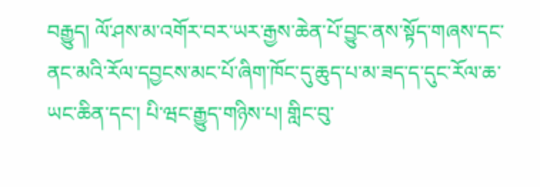བརྒྱུད། ལོ་ཤས་མ་འགོར་བར་ཡར་རྒྱས་ཆེན་པོ་བྱུང་ནས་སྟོད་གཞས་དང་ནང་མའི་རོལ་དབྱངས་མང་པོ་ཞིག་ཁོང་དུ་ཆུད་པ་མ་ཟད་ད་དུང་རོལ་ཆ་ཡང་ཆིན་དང་། པི་ཝང་རྒྱུད་གཉིས་པ། གླིང་བུ་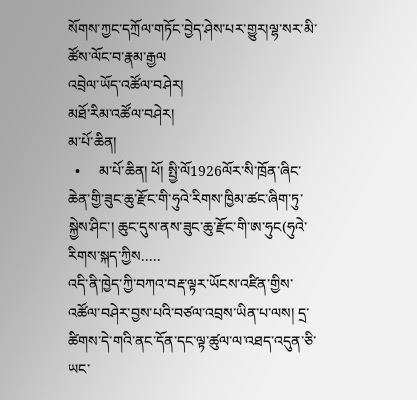སོགས་ཀྱང་དཀྲོལ་གཏོང་བྱེད་ཤེས་པར་གྱུར།ལྷ་སར་མི་ཚོས་ལོང་བ་རྣམ་རྒྱལ
འབྲེལ་ཡོད་འཚོལ་བཤེར།
མཐོ་རིམ་འཚོལ་བཤེར།
མ་པོ་ཆིན།
  •     མ་པོ་ཆིན། ཕོ། སྤྱི་ལོ1926ལོར་སི་ཁྲོན་ཞིང་ཆེན་གྱི་ཟུང་ཆུ་རྫོང་གི་ཧུའེ་རིགས་ཁྱིམ་ཚང་ཞིག་ཏུ་སྐྱེས་ཤིང་། ཆུང་དུས་ནས་ཟུང་ཆུ་རྫོང་གི་ཨ་ཧུང(ཧུའེ་རིགས་སྐད་ཀྱིས.....
འདི་ནི་ཁྱེད་ཀྱི་བཀའ་བརྡ་ལྟར་ཡོངས་འཛིན་གྱིས་འཚོལ་བཤེར་བྱས་པའི་བཙལ་འབྲས་ཡིན་པ་ལས། དྲ་ཚིགས་དེ་གའི་ནང་དོན་དང་ལྟ་ཚུལ་ལ་འཐད་འདུན་ཅི་ཡང་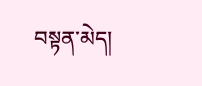བསྟན་མེད།